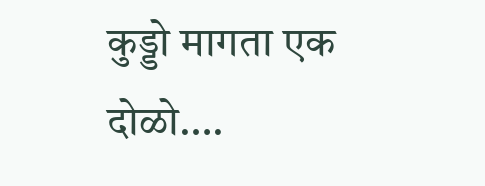कुड्डो मागता एक दोळो….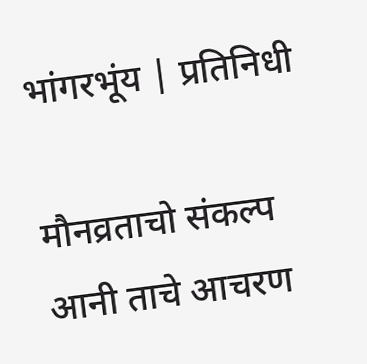भांगरभूंय | प्रतिनिधी

मौनव्रताचो संकल्प आनी ताचे आचरण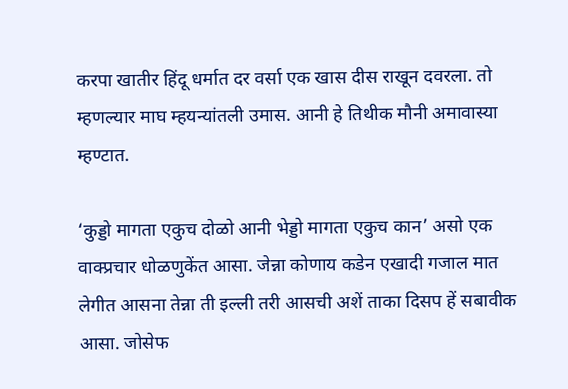करपा खातीर हिंदू धर्मात दर वर्सा एक खास दीस राखून दवरला. तो म्हणल्यार माघ म्हयन्यांतली उमास. आनी हे तिथीक मौनी अमावास्या म्हण्टात.

‘कुड्डो मागता एकुच दोळो आनी भेड्डो मागता एकुच कान’ असो एक वाक्प्रचार धोळणुकेंत आसा. जेन्ना कोणाय कडेन एखादी गजाल मात लेगीत आसना तेन्ना ती इल्ली तरी आसची अशें ताका दिसप हें सबावीक आसा. जोसेफ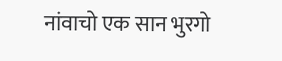नांवाचो एक सान भुरगो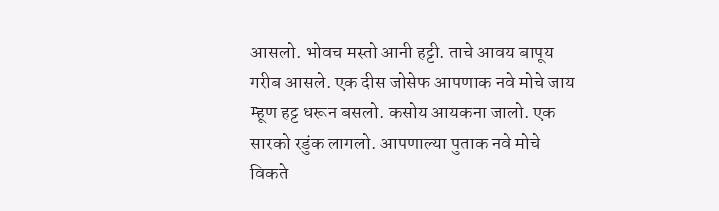आसलो. भोवच मस्तो आनी हट्टी. ताचे आवय बापूय गरीब आसले. एक दीस जोसेफ आपणाक नवे मोचे जाय म्हूण हट्ट धरून बसलो. कसोय आयकना जालो. एक सारको रडुंक लागलो. आपणाल्या पुताक नवे मोचे विकते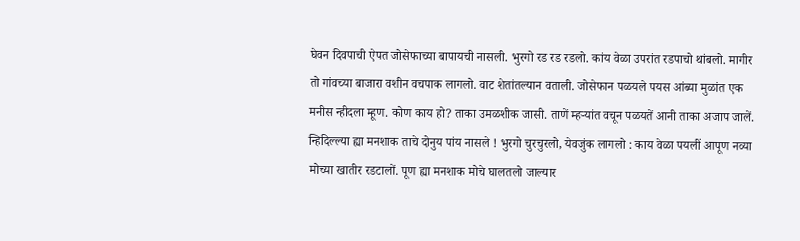घेवन दिवपाची ऐपत जोसेफाच्या बापायची नासली. भुरगो रड रड रडलो. कांय वेळा उपरांत रडपाचो थांबलो. मागीर तो गांवच्या बाजारा वशीन वचपाक लागलो. वाट शेतांतल्यान वताली. जोसेफान पळयले पयस आंब्या मुळांत एक मनीस न्हीदला म्हूण. कोण काय हो? ताका उमळशीक जासी. ताणें म्हऱ्यांत वचून पळयतें आनी ताका अजाप जालें. न्हिदिल्ल्या ह्या मनशाक ताचे दोनुय पांय नासले ! भुरगो चुरचुरलो, येवजुंक लागलो : काय वेळा पयलीं आपूण नव्या मोच्या खातीर रडटालों. पूण ह्या मनशाक मोचे घालतलो जाल्यार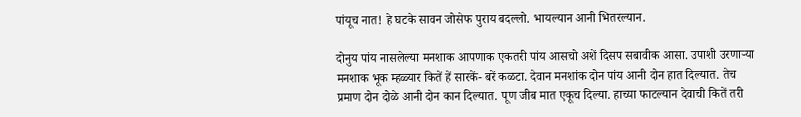पांयूच नात! हे घटके सावन जोसेफ पुराय बदल्लो. भायल्यान आनी भितरल्यान.

दोनुय पांय नासलेल्या मनशाक आपणाक एकतरी पांय आसचो अशें दिसप सबावीक आसा. उपाशी उरणाऱ्या मनशाक भूक म्हळ्यार कितें हें सारकें- बरें कळटा. देवान मनशांक दोन पांय आनी दोन हात दिल्यात. तेच प्रमाण दोन दोळे आनी दोन कान दिल्यात. पूण जीब मात एकूच दिल्या. हाच्या फाटल्यान देवाची कितें तरी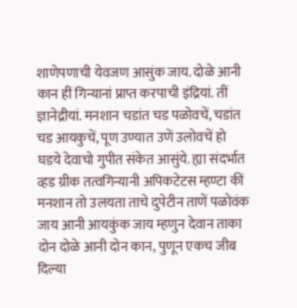शाणेपणाची येवजण आसुंक जाय. दोळे आनी कान हीं गिन्यानां प्राप्त करपाची इंद्रियां. तीं ज्ञानेद्रीयां. मनशान चडांत चड पळोवचें, चडांत चड आयकुचें, पूण उण्यात उणें उलोवचें हो घडये देवाचो गुपीत संकेत आसुंये. ह्या संदर्भात व्हड ग्रीक तत्वगिन्यानी अपिकटेटस म्हण्टा कीं मनशान तो उलयता ताचे दुपेटीन ताणें पळोवंक जाय आनी आयकुंक जाय म्हणुन देवान ताका दोन दोळे आनी दोन कान, पुणून एकच जीब दिल्या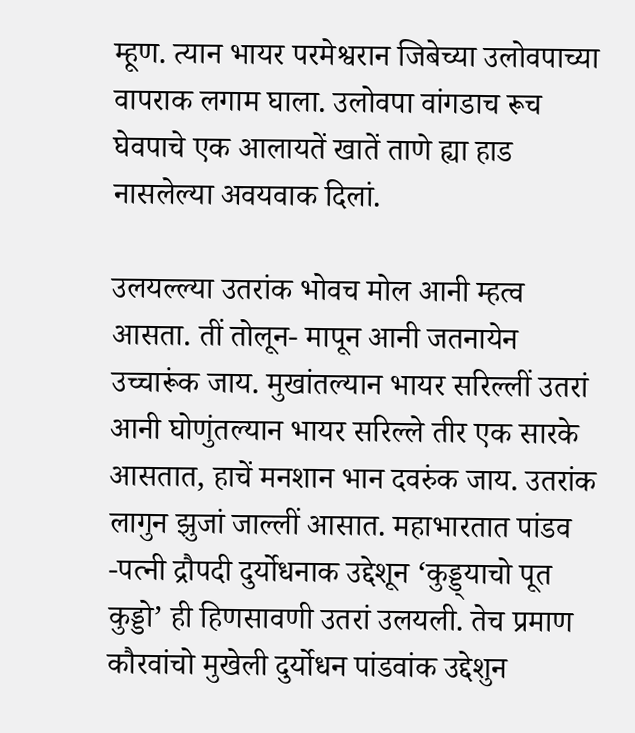म्हूण. त्यान भायर परमेश्वरान जिबेच्या उलोवपाच्या वापराक लगाम घाला. उलोवपा वांगडाच रूच घेवपाचे एक आलायतें खातें ताणे ह्या हाड नासलेल्या अवयवाक दिलां.

उलयल्ल्या उतरांक भोवच मोल आनी म्हत्व आसता. तीं तोलून- मापून आनी जतनायेन उच्चारूंक जाय. मुखांतल्यान भायर सरिल्लीं उतरां आनी घोणुंतल्यान भायर सरिल्ले तीर एक सारके आसतात, हाचें मनशान भान दवरुंक जाय. उतरांक लागुन झुजां जाल्लीं आसात. महाभारतात पांडव -पत्नी द्रौपदी दुर्योधनाक उद्देशून ‘कुड्ड्याचो पूत कुड्डो’ ही हिणसावणी उतरां उलयली. तेच प्रमाण कौरवांचो मुखेली दुर्योधन पांडवांक उद्देशुन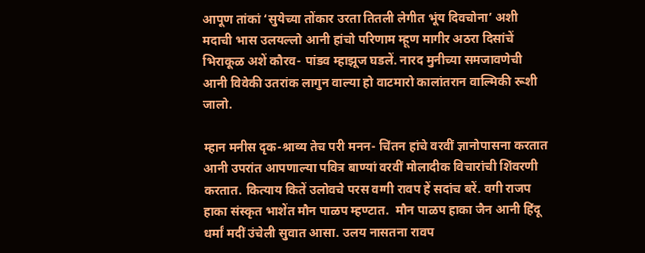आपूण तांकां ‘सुयेच्या तोंकार उरता तितली लेगीत भूंय दिवचोना’ अशी मदाची भास उलयल्लो आनी हांचो परिणाम म्हूण मागीर अठरा दिसांचें भिराकूळ अशें कौरव- पांडव म्हाझूज घडलें. नारद मुनीच्या समजावणेची आनी विवेकी उतरांक लागुन वाल्या हो वाटमारो कालांतरान वाल्मिकी रूशी जालो.

म्हान मनीस दृक-श्राव्य तेच परी मनन- चिंतन हांचे वरवीं ज्ञानोपासना करतात आनी उपरांत आपणाल्या पवित्र बाण्यां वरवीं मोलादीक विचारांची शिंवरणी करतात. कित्याय कितें उलोवचे परस वग्गी रावप हें सदांच बरें. वगी राजप हाका संस्कृत भाशेंत मौन पाळप म्हण्टात.  मौन पाळप हाका जैन आनी हिंदू धर्मां मदीं उंचेली सुवात आसा. उलय नासतना रावप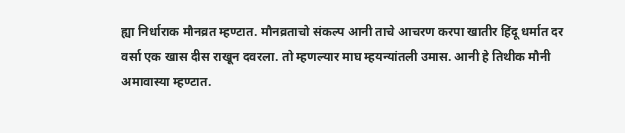ह्या निर्धाराक मौनव्रत म्हण्टात. मौनव्रताचो संकल्प आनी ताचे आचरण करपा खातीर हिंदू धर्मात दर वर्सा एक खास दीस राखून दवरला. तो म्हणल्यार माघ म्हयन्यांतली उमास. आनी हे तिथीक मौनी अमावास्या म्हण्टात.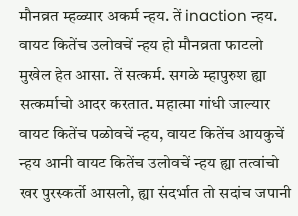मौनव्रत म्हळ्यार अकर्म न्हय. तें inaction न्हय. वायट कितेंच उलोवचें न्हय हो मौनव्रता फाटलो मुखेल हेत आसा. तें सत्कर्म. सगळे म्हापुरुश ह्या सत्कर्माचो आदर करतात. महात्मा गांधी जाल्यार वायट कितेंच पळोवचें न्हय, वायट कितेंच आयकुचें न्हय आनी वायट कितेंच उलोवचें न्हय ह्या तत्वांचो खर पुरस्कर्तो आसलो, ह्या संदर्भात तो सदांच जपानी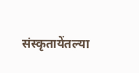संस्कृतायेंतल्या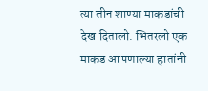त्या तीन शाण्या माकडांची देख दितालो. भितरलो एक माकड आपणाल्या हातांनी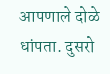आपणाले दोळे धांपता. दुसरो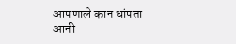आपणाले कान धांपता आनी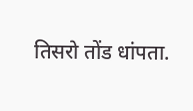तिसरो तोंड धांपता.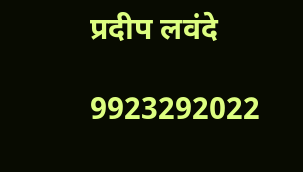प्रदीप लवंदे

9923292022